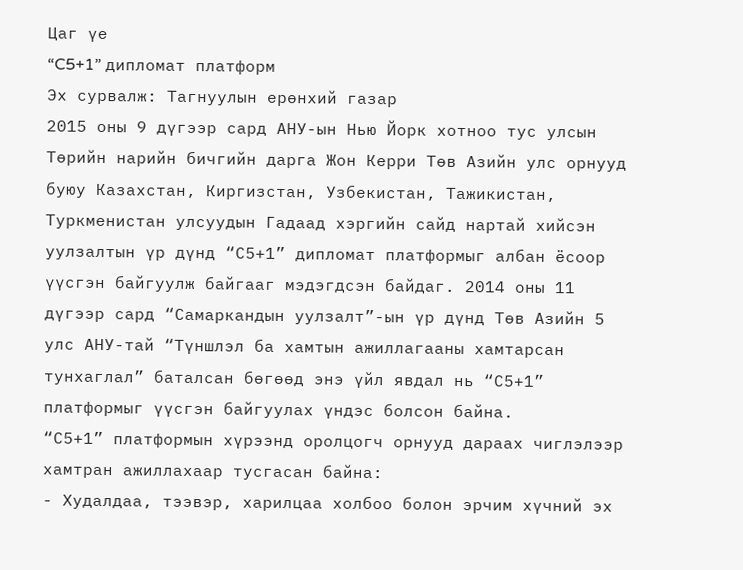Цаг үе
“C5+1” дипломат платформ
Эх сурвалж: Тагнуулын ерөнхий газар
2015 оны 9 дүгээр сард АНУ-ын Нью Йорк хотноо тус улсын Төрийн нарийн бичгийн дарга Жон Керри Төв Азийн улс орнууд буюу Казахстан, Киргизстан, Узбекистан, Тажикистан, Туркменистан улсуудын Гадаад хэргийн сайд нартай хийсэн уулзалтын үр дүнд “С5+1” дипломат платформыг албан ёсоор үүсгэн байгуулж байгааг мэдэгдсэн байдаг. 2014 оны 11 дүгээр сард “Самаркандын уулзалт”-ын үр дүнд Төв Азийн 5 улс АНУ-тай “Түншлэл ба хамтын ажиллагааны хамтарсан тунхаглал” баталсан бөгөөд энэ үйл явдал нь “С5+1” платформыг үүсгэн байгуулах үндэс болсон байна.
“С5+1” платформын хүрээнд оролцогч орнууд дараах чиглэлээр хамтран ажиллахаар тусгасан байна:
- Худалдаа, тээвэр, харилцаа холбоо болон эрчим хүчний эх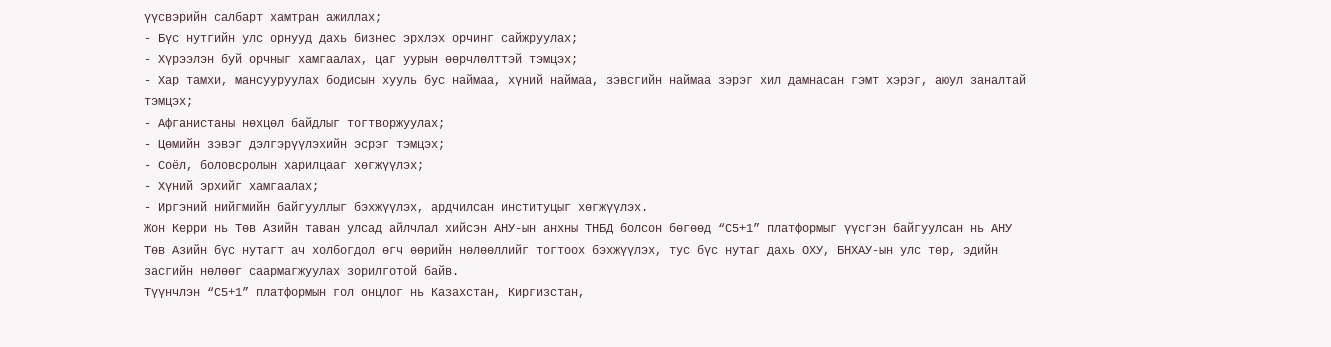үүсвэрийн салбарт хамтран ажиллах;
- Бүс нутгийн улс орнууд дахь бизнес эрхлэх орчинг сайжруулах;
- Хүрээлэн буй орчныг хамгаалах, цаг уурын өөрчлөлттэй тэмцэх;
- Хар тамхи, мансууруулах бодисын хууль бус наймаа, хүний наймаа, зэвсгийн наймаа зэрэг хил дамнасан гэмт хэрэг, аюул заналтай тэмцэх;
- Афганистаны нөхцөл байдлыг тогтворжуулах;
- Цөмийн зэвэг дэлгэрүүлэхийн эсрэг тэмцэх;
- Соёл, боловсролын харилцааг хөгжүүлэх;
- Хүний эрхийг хамгаалах;
- Иргэний нийгмийн байгууллыг бэхжүүлэх, ардчилсан институцыг хөгжүүлэх.
Жон Керри нь Төв Азийн таван улсад айлчлал хийсэн АНУ-ын анхны ТНБД болсон бөгөөд “С5+1” платформыг үүсгэн байгуулсан нь АНУ Төв Азийн бүс нутагт ач холбогдол өгч өөрийн нөлөөллийг тогтоох бэхжүүлэх, тус бүс нутаг дахь ОХУ, БНХАУ-ын улс төр, эдийн засгийн нөлөөг саармагжуулах зорилготой байв.
Түүнчлэн “С5+1” платформын гол онцлог нь Казахстан, Киргизстан,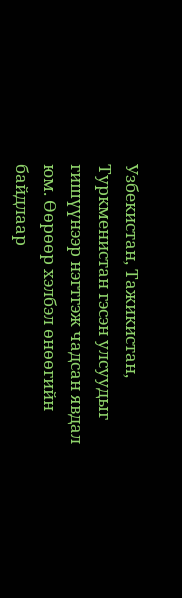Узбекистан, Тажикистан, Туркменистан гэсэн улсуудыг гишүүнээр нэгтгэж чадсан явдал юм. Өөрөөр хэлбэл өнөөгийн байдлаар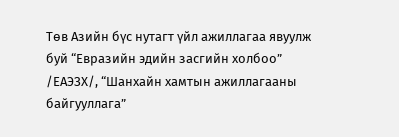Төв Азийн бүс нутагт үйл ажиллагаа явуулж буй “Евразийн эдийн засгийн холбоо” /ЕАЭЗХ/, “Шанхайн хамтын ажиллагааны байгууллага”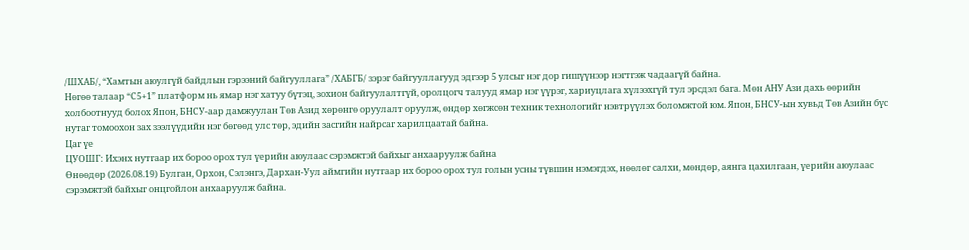/ШХАБ/, “Хамтын аюулгүй байдлын гэрээний байгууллага” /ХАБГБ/ зэрэг байгууллагууд эдгээр 5 улсыг нэг дор гишүүнээр нэгтгэж чадаагүй байна.
Нөгөө талаар “С5+1” платформ нь ямар нэг хатуу бүтэц, зохион байгуулалтгүй, оролцогч талууд ямар нэг үүрэг, хариуцлага хүлээхгүй тул эрсдэл бага. Мөн АНУ Ази дахь өөрийн холбоотнууд болох Япон, БНСУ-аар дамжуулан Төв Азид хөрөнгө оруулалт оруулж, өндөр хөгжсөн техник технологийг нэвтрүүлэх боломжтой юм. Япон, БНСУ-ын хувьд Төв Азийн бүс нутаг томоохон зах зээлүүдийн нэг бөгөөд улс төр, эдийн засгийн найрсаг харилцаатай байна.
Цаг үе
ЦУОШГ: Ихэнх нутгаар их бороо орох тул үерийн аюулаас сэрэмжтэй байхыг анхааруулж байна
Өнөөдөр (2026.08.19) Булган, Орхон, Сэлэнгэ, Дархан-Уул аймгийн нутгаар их бороо орох тул голын усны түвшин нэмэгдэх, нөөлөг салхи, мөндөр, аянга цахилгаан, үерийн аюулаас сэрэмжтэй байхыг онцгойлон анхааруулж байна.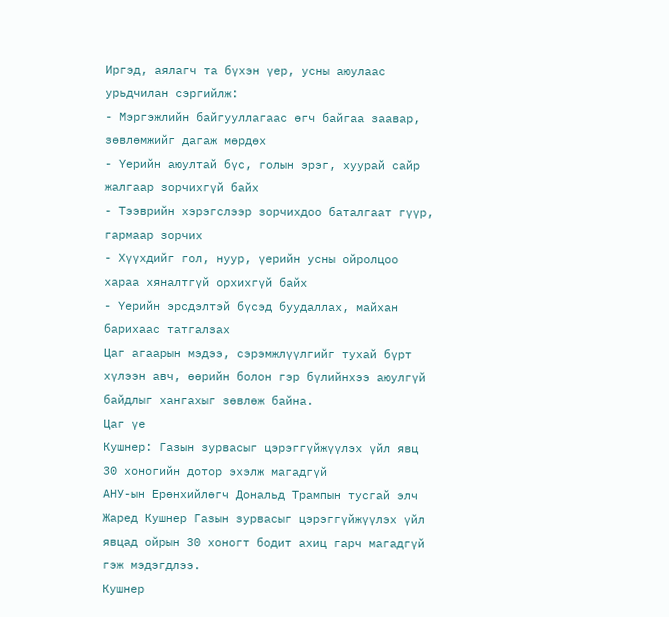Иргэд, аялагч та бүхэн үер, усны аюулаас урьдчилан сэргийлж:
- Мэргэжлийн байгууллагаас өгч байгаа заавар, зөвлөмжийг дагаж мөрдөх
- Үерийн аюултай бүс, голын эрэг, хуурай сайр жалгаар зорчихгүй байх
- Тээврийн хэрэгслээр зорчихдоо баталгаат гүүр, гармаар зорчих
- Хүүхдийг гол, нуур, үерийн усны ойролцоо хараа хяналтгүй орхихгүй байх
- Үерийн эрсдэлтэй бүсэд буудаллах, майхан барихаас татгалзах
Цаг агаарын мэдээ, сэрэмжлүүлгийг тухай бүрт хүлээн авч, өөрийн болон гэр бүлийнхээ аюулгүй байдлыг хангахыг зөвлөж байна.
Цаг үе
Кушнер: Газын зурвасыг цэрэггүйжүүлэх үйл явц 30 хоногийн дотор эхэлж магадгүй
АНУ-ын Ерөнхийлөгч Дональд Трампын тусгай элч Жаред Кушнер Газын зурвасыг цэрэггүйжүүлэх үйл явцад ойрын 30 хоногт бодит ахиц гарч магадгүй гэж мэдэгдлээ.
Кушнер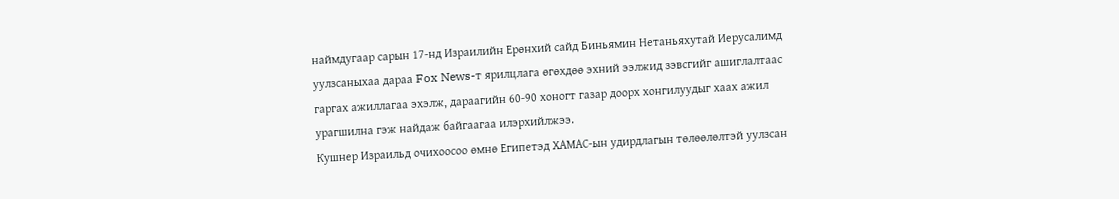наймдугаар сарын 17-нд Израилийн Ерөнхий сайд Биньямин Нетаньяхутай Иерусалимд уулзсаныхаа дараа Fox News-т ярилцлага өгөхдөө эхний ээлжид зэвсгийг ашиглалтаас гаргах ажиллагаа эхэлж, дараагийн 60-90 хоногт газар доорх хонгилуудыг хаах ажил урагшилна гэж найдаж байгаагаа илэрхийлжээ.
Кушнер Израильд очихоосоо өмнө Египетэд ХАМАС-ын удирдлагын төлөөлөлтэй уулзсан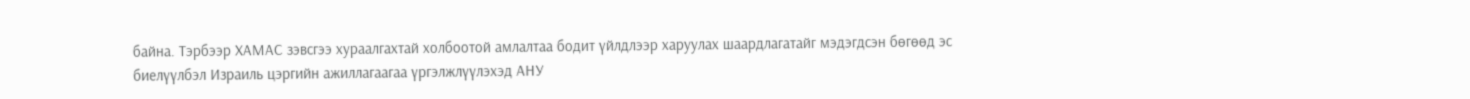байна. Тэрбээр ХАМАС зэвсгээ хураалгахтай холбоотой амлалтаа бодит үйлдлээр харуулах шаардлагатайг мэдэгдсэн бөгөөд эс биелүүлбэл Израиль цэргийн ажиллагаагаа үргэлжлүүлэхэд АНУ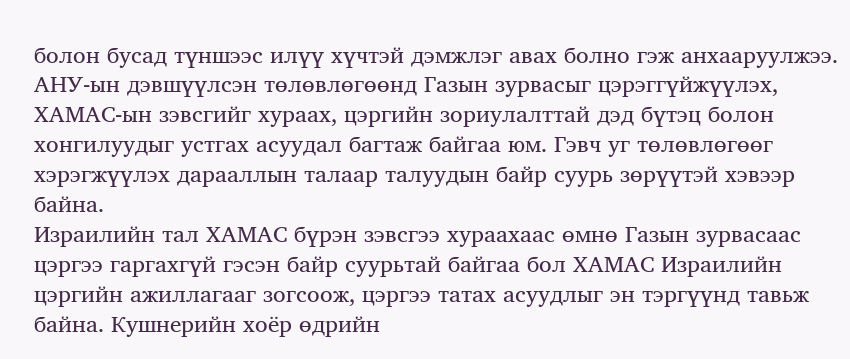болон бусад түншээс илүү хүчтэй дэмжлэг авах болно гэж анхааруулжээ.
АНУ-ын дэвшүүлсэн төлөвлөгөөнд Газын зурвасыг цэрэггүйжүүлэх, ХАМАС-ын зэвсгийг хураах, цэргийн зориулалттай дэд бүтэц болон хонгилуудыг устгах асуудал багтаж байгаа юм. Гэвч уг төлөвлөгөөг хэрэгжүүлэх дарааллын талаар талуудын байр суурь зөрүүтэй хэвээр байна.
Израилийн тал ХАМАС бүрэн зэвсгээ хураахаас өмнө Газын зурвасаас цэргээ гаргахгүй гэсэн байр суурьтай байгаа бол ХАМАС Израилийн цэргийн ажиллагааг зогсоож, цэргээ татах асуудлыг эн тэргүүнд тавьж байна. Кушнерийн хоёр өдрийн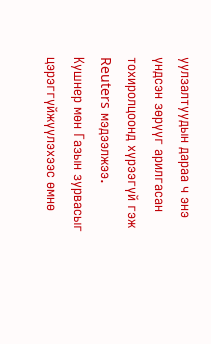уулзалтуудын дараа ч энэ үндсэн зөрүүг арилгасан тохиролцоонд хүрээгүй гэж Reuters мэдээлжээ.
Кушнер мөн Газын зурвасыг цэрэггүйжүүлэхээс өмнө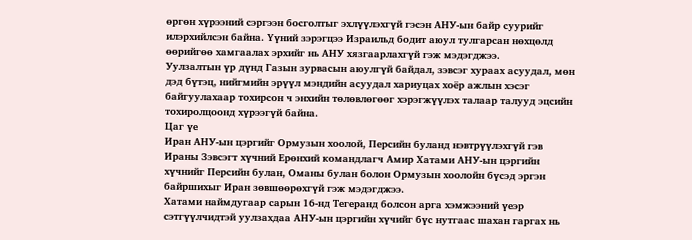өргөн хүрээний сэргээн босголтыг эхлүүлэхгүй гэсэн АНУ-ын байр суурийг илэрхийлсэн байна. Үүний зэрэгцээ Израильд бодит аюул тулгарсан нөхцөлд өөрийгөө хамгаалах эрхийг нь АНУ хязгаарлахгүй гэж мэдэгджээ.
Уулзалтын үр дүнд Газын зурвасын аюулгүй байдал, зэвсэг хураах асуудал, мөн дэд бүтэц, нийгмийн эрүүл мэндийн асуудал хариуцах хоёр ажлын хэсэг байгуулахаар тохирсон ч энхийн төлөвлөгөөг хэрэгжүүлэх талаар талууд эцсийн тохиролцоонд хүрээгүй байна.
Цаг үе
Иран АНУ-ын цэргийг Ормузын хоолой, Персийн буланд нэвтрүүлэхгүй гэв
Ираны Зэвсэгт хүчний Ерөнхий командлагч Амир Хатами АНУ-ын цэргийн хүчнийг Персийн булан, Оманы булан болон Ормузын хоолойн бүсэд эргэн байршихыг Иран зөвшөөрөхгүй гэж мэдэгджээ.
Хатами наймдугаар сарын 16-нд Тегеранд болсон арга хэмжээний үеэр сэтгүүлчидтэй уулзахдаа АНУ-ын цэргийн хүчийг бүс нутгаас шахан гаргах нь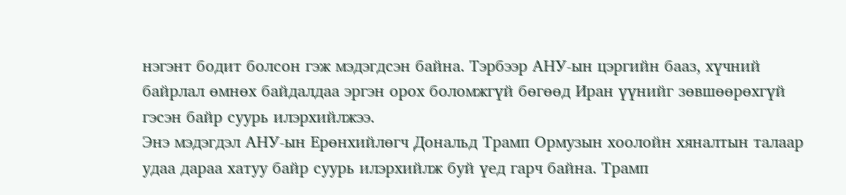нэгэнт бодит болсон гэж мэдэгдсэн байна. Тэрбээр АНУ-ын цэргийн бааз, хүчний байрлал өмнөх байдалдаа эргэн орох боломжгүй бөгөөд Иран үүнийг зөвшөөрөхгүй гэсэн байр суурь илэрхийлжээ.
Энэ мэдэгдэл АНУ-ын Ерөнхийлөгч Дональд Трамп Ормузын хоолойн хяналтын талаар удаа дараа хатуу байр суурь илэрхийлж буй үед гарч байна. Трамп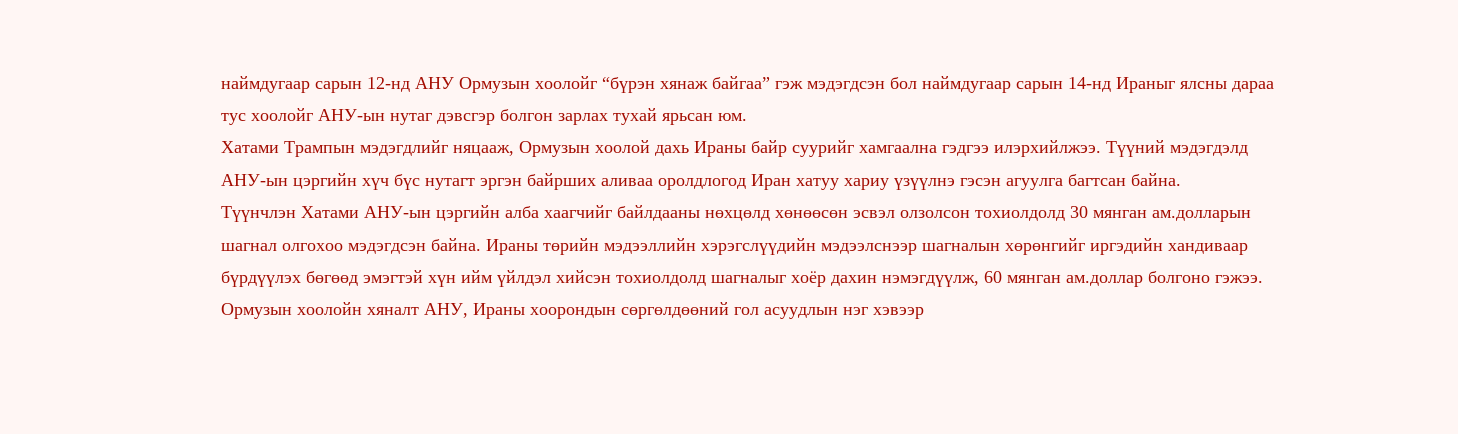наймдугаар сарын 12-нд АНУ Ормузын хоолойг “бүрэн хянаж байгаа” гэж мэдэгдсэн бол наймдугаар сарын 14-нд Ираныг ялсны дараа тус хоолойг АНУ-ын нутаг дэвсгэр болгон зарлах тухай ярьсан юм.
Хатами Трампын мэдэгдлийг няцааж, Ормузын хоолой дахь Ираны байр суурийг хамгаална гэдгээ илэрхийлжээ. Түүний мэдэгдэлд АНУ-ын цэргийн хүч бүс нутагт эргэн байрших аливаа оролдлогод Иран хатуу хариу үзүүлнэ гэсэн агуулга багтсан байна.
Түүнчлэн Хатами АНУ-ын цэргийн алба хаагчийг байлдааны нөхцөлд хөнөөсөн эсвэл олзолсон тохиолдолд 30 мянган ам.долларын шагнал олгохоо мэдэгдсэн байна. Ираны төрийн мэдээллийн хэрэгслүүдийн мэдээлснээр шагналын хөрөнгийг иргэдийн хандиваар бүрдүүлэх бөгөөд эмэгтэй хүн ийм үйлдэл хийсэн тохиолдолд шагналыг хоёр дахин нэмэгдүүлж, 60 мянган ам.доллар болгоно гэжээ.
Ормузын хоолойн хяналт АНУ, Ираны хоорондын сөргөлдөөний гол асуудлын нэг хэвээр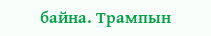байна. Трампын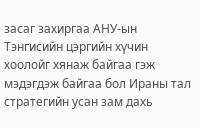засаг захиргаа АНУ-ын Тэнгисийн цэргийн хүчин хоолойг хянаж байгаа гэж мэдэгдэж байгаа бол Ираны тал стратегийн усан зам дахь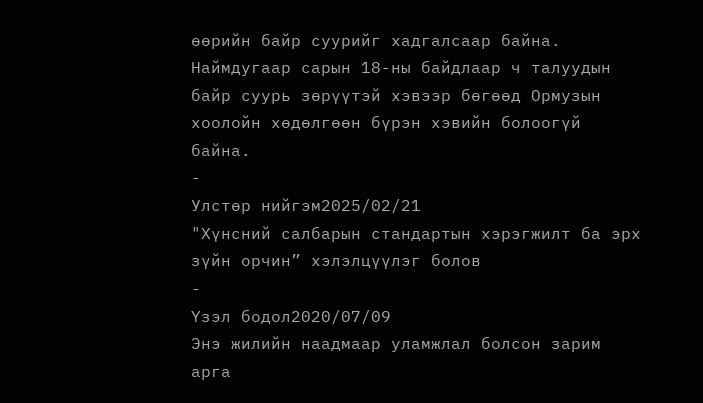өөрийн байр суурийг хадгалсаар байна. Наймдугаар сарын 18-ны байдлаар ч талуудын байр суурь зөрүүтэй хэвээр бөгөөд Ормузын хоолойн хөдөлгөөн бүрэн хэвийн болоогүй байна.
-
Улстөр нийгэм2025/02/21
"Хүнсний салбарын стандартын хэрэгжилт ба эрх зүйн орчин” хэлэлцүүлэг болов
-
Үзэл бодол2020/07/09
Энэ жилийн наадмаар уламжлал болсон зарим арга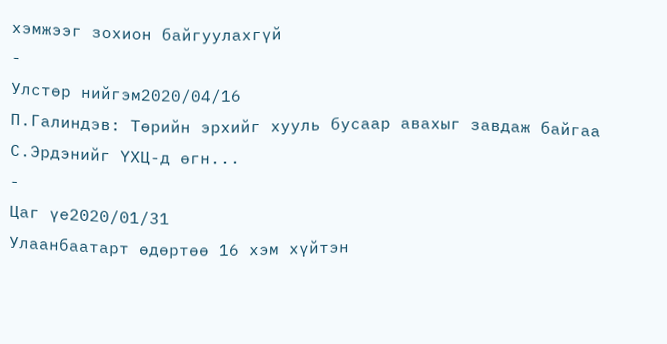хэмжээг зохион байгуулахгүй
-
Улстөр нийгэм2020/04/16
П.Галиндэв: Төрийн эрхийг хууль бусаар авахыг завдаж байгаа С.Эрдэнийг ҮХЦ-д өгн...
-
Цаг үе2020/01/31
Улаанбаатарт өдөртөө 16 хэм хүйтэн